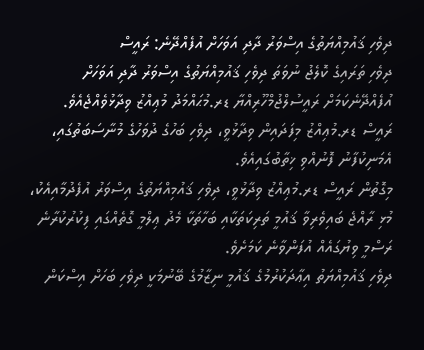ދިވެހި ޤައުމިއްޔަތުގެ އިސްވަރު ދާދި އަވަހަށް އުފެއްދޭނެ: ރައީސް
ދިވެހި ތަރައިގެ ކޮލެޖު ނުވަތަ ދިވެހި ޤައުމިއްޔަތުގެ އިސްވަރު ދާދި އަވަހަށް އުފެއްދޭނެކަމަށް ރައީސުލްޖުމްހޫރިއްޔާ ޑރ.މުޙައްމަދު މުޢިއްޒު ވިދާޅުވެއްޖެއެވެ.
ރައީސް ޑރ.މުޢިއްޒު މިފަދައިން ވިދާޅުވީ، ދިވެހި ބަހުގެ ދުވަހުގެ މުނާސަބަތުގައި، އެމަނިކުފާނު ފޮނުއްވި ޚިތާބުގައިއެވެ.
މިގޮތުން ރައީސް ޑރ.މުޢިއްޒު ވިދާޅުވީ، ދިވެހި ޤައުމިއްޔަތުގެ އިސްވަރު އުފެދުމާއިއެކު، މުޅި ރާއްޖެ ބައިވެރިވާ ޤައުމީ ތަރިކަތަކާއި ބަހާތަކާ މެދު ޢިލްމީ ގޮތެއްގައި ފިކުރުކުރާނެ ރަސްމީ ވިޔުގައެއް އުފަންވާނެ ކަމަށެވެ.
ދިވެހި ޤައުމިއްޔަތު އިޢާދަކުރުމުގެ ޤައުމީ ނިޒާމުގެ ބޭނުމަކީ ދިވެހި ބަހަށް އިސްކަން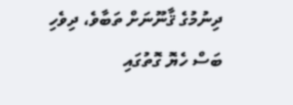ދިނުމުގެ ޤާނޫނަށް ތަބާވެ، ދިވެހި ބަސް ހެޔޮ ގޮތުގައި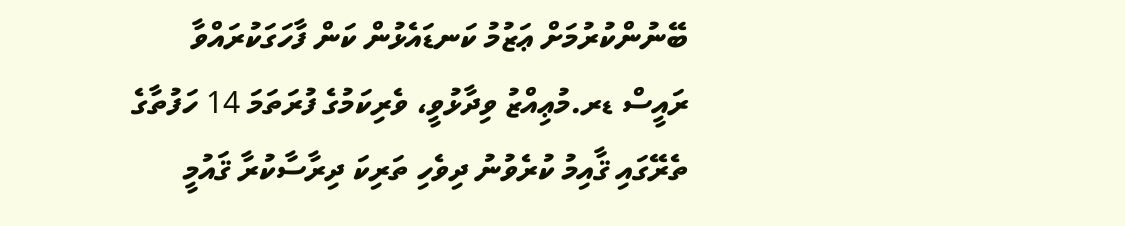ބޭނުންކުރުމަށް ޢަޒުމު ކަނޑައެޅުން ކަން ފާހަގަކުރައްވާ ރައީސް ޑރ.މުޢިއްޒު ވިދާޅުވީ، ވެރިކަމުގެ ފުރަތަމަ 14 ހަފުތާގެ ތެރޭގައި ޤާއިމު ކުރެވުނު ދިވެހި ތަރިކަ ދިރާސާކުރާ ޤައުމީ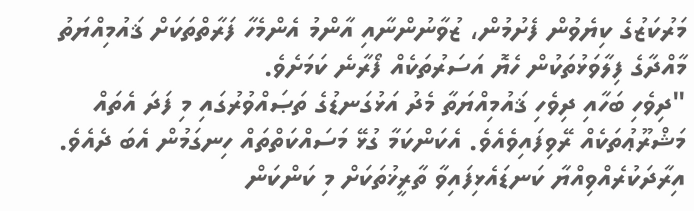މަރުކަޒުގެ ކިޔެވުން ފެށުމުން، ޒުވާނުންނާއި އާންމު އެންމެހާ ފަރާތްތަކަށް ޤައުމިއްޔަތު މާއްދާގެ ފިލާވަޅުތަކުން ހެޔޮ އަސަރުތަކެއް ފޯރާނެ ކަމަށެވެ.
"ދިވެހި ބަހާއި ދިވެހި ޤައުމިއްޔަތާ މެދު އަޅުގަނޑުގެ ތަޞައްވުރުގައި މި ފަދަ އެތައް މަޝްރޫޢުތަކެއް ރޭވިފައިވެއެވެ. އެކަންކަމާ ގުޅޭ މަސައްކަތްތައް ހިނގަމުން އެބަ ދެއެވެ. އިރާދަކުރެއްވިއްޔާ ކަނޑައެޅިފައިވާ ތާރީޚުތަކަށް މި ކަންކަން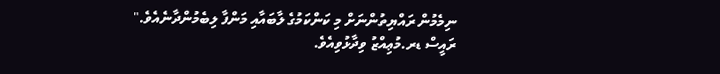ނިމެމުން ރައްޔިތުންނަށް މި ކަންކަމުގެ ލާބައާއި މަންފާ ލިބެމުންދާނެއެވެ."
ރައީސް ޑރ.މުޢިއްޒު ވިދާޅުވިއެވެ.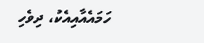ހަމައެއާއިއެކު، ދިވެހި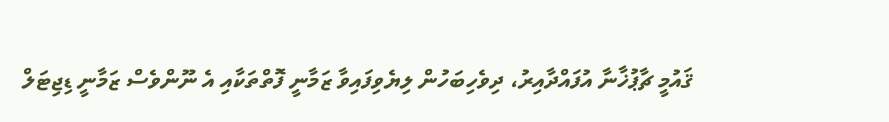ޤައުމީ ޗާޕުޚާނާ އުފައްދާއިރު، ދިވެހިބަހުން ލިޔެވިފައިވާ ޒަމާނީ ފޮތްތަކާއި އެ ނޫންވެސް ޒަމާނީ ޑިޖިޓަލް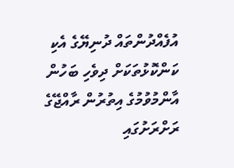އުފެއްދުންތައް ދުނިޔޭގެ އެކި ކަންކޮޅުތަކަށް ދިވެހި ބަހުން އާންމުވުމުގެ އިތުރުން ރާއްޖޭގެ ރަށްރަށުގައި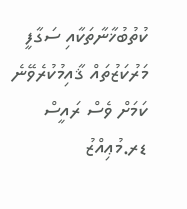ކުތުބުޚާނާތަކާއި ސަގާފީ މަރުކަޒުތައް ޤާއިމުކުރެވޭނެ ކަމަށް ވެސް ރައީސް ޑރ.މުޢިއްޒު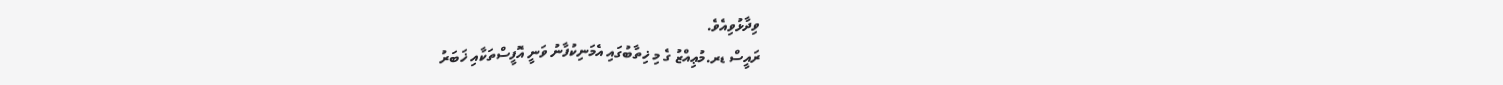ވިދާޅުވިއެވެ.
ރައީސް ޑރ.މުޢިއްޒު ގެ މި ޚިތާބުގައި އެމަނިކުފާނު ވަނީ އޮފީސްތަކާއި ޚަބަރު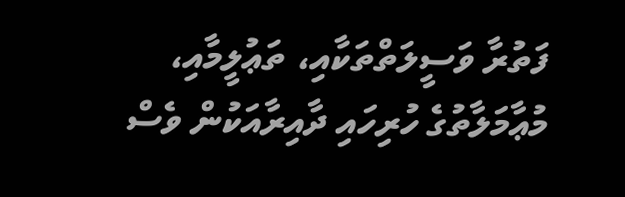ފަތުރާ ވަސީލަތްތަކާއި، ތަޢުލީމާއި، މުޢާމަލާތުގެ ހުރިހައި ދާއިރާއަކުން ވެސް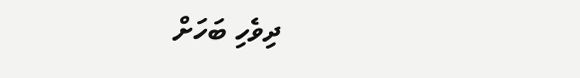ދިވެހި ބަހަށް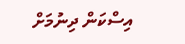އިސްކަން ދިނުމަށް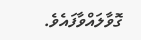ގޮވާލައްވާފައެވެ.